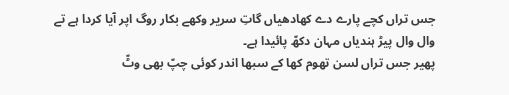جس تراں کچے پارے دے کھادھیاں گاتِ سریر وکھے بکار روگ اپر آیا کردا ہے تے وال وال پیڑ ہندیاں مہان دکھّ پائیدا ہے۔
پھیر جس تراں لسن تھوم کھا کے سبھا اندر کوئی چپّ بھی وٹّ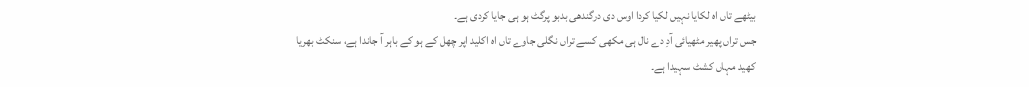بیٹھے تاں اہ لکایا نہیں لکیا کردا اوس دی درگندھی بدبو پرگٹ ہو ہی جایا کردی ہے۔
جس تراں پھیر مٹھیائی آدِ دے نال ہی مکھی کسے تراں نگلی جاوے تاں اہ اکلید اپر چھل کے ہو کے باہر آ جاندا ہے، سنکٹ بھریا کھید مہاں کشٹ سہیدا ہے۔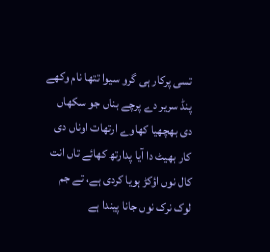تسی پرکار ہی گرو سیوا تتھا نام وکھے پنڈ سریر دے پرچے بناں جو سکھاں دی بھچھیا کھاوے ارتھات اوناں دی کار بھیٹ دا آیا پدارتھ کھائے تاں انت کال نوں اؤکڑ ہویا کردی ہے، تے جم لوک نرک نوں جانا پیندا ہے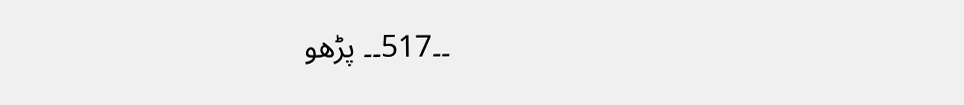۔۔517۔۔ پڑھو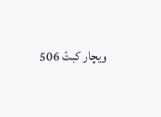ویچار کبتّ 506